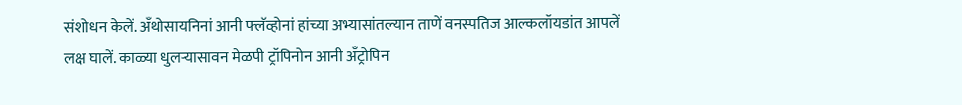संशोधन केलें. अँथोसायनिनां आनी फ्लॅव्होनां हांच्या अभ्यासांतल्यान ताणें वनस्पतिज आल्कलॉयडांत आपलें लक्ष घालें. काळ्या धुलऱ्यासावन मेळपी ट्रॉपिनोन आनी अँट्रोपिन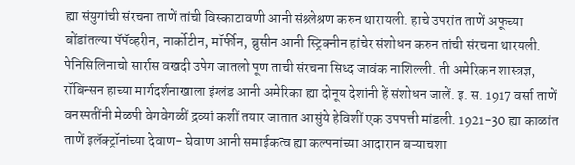ह्या संयुगांची संरचना ताणें तांची विस्काटावणी आनी संश्र्लेश्रण करुन थारायली. हाचे उपरांत ताणें अफूच्या बोंडांतल्या पॅपॅव्हरीन, नार्कोटीन, मॉर्फीन, ब्रुसीन आनी स्ट्रिक्नीन हांचेर संशोधन करुन तांची संरचना थारयली. पेनिसिलिनाचो सार्रास वखदी उपेग जातलो पूण ताची संरचना सिध्द जावंक नाशिल्ली. ती अमेरिकन शास्त्रज्ञ, रॉबिन्सन हाच्या मार्गदर्शनाखाला इंग्लंड आनी अमेरिका ह्या दोनूय देशांनी हें संशोधन जालें. इ. स. 1917 वर्सा ताणें वनस्पतींनी मेळपी वेगवेगळीं द्रव्यां कशीं तयार जातात आसुंये हेविशीं एक उपपत्ती मांडली. 1921-30 ह्या काळांत ताणें इलॅक्ट्रॉनांच्या देवाण- घेवाण आनी समाईकत्व ह्या कल्पनांच्या आदारान बऱ्याचशा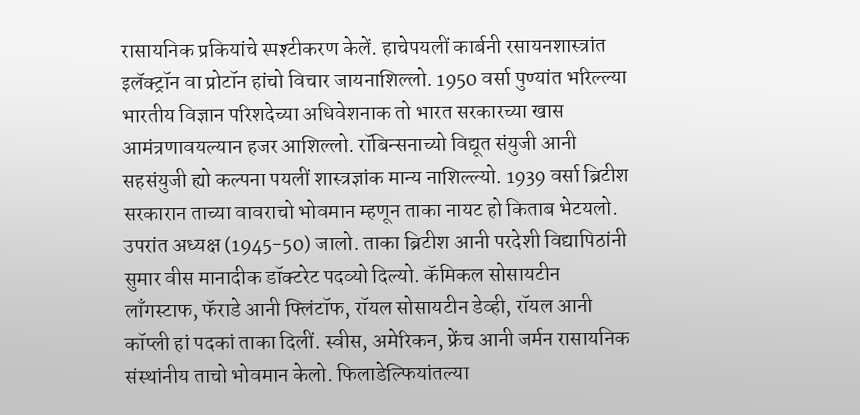रासायनिक प्रकियांचे स्पश्टीकरण केलें. हाचेपयलीं कार्बनी रसायनशास्त्रांत इलॅक्ट्रॉन वा प्रोटॉन हांचो विचार जायनाशिल्लो. 1950 वर्सा पुण्यांत भरिल्ल्या भारतीय विज्ञान परिशदेच्या अधिवेशनाक तो भारत सरकारच्या खास आमंत्रणावयल्यान हजर आशिल्लो. रॉबिन्सनाच्यो विद्यूत संयुजी आनी सहसंयुजी ह्यो कल्पना पयलीं शास्त्रज्ञांक मान्य नाशिल्ल्यो. 1939 वर्सा ब्रिटीश सरकारान ताच्या वावराचो भोवमान म्हणून ताका नायट हो किताब भेटयलो. उपरांत अध्यक्ष (1945-50) जालो. ताका ब्रिटीश आनी परदेशी विद्यापिठांनी सुमार वीस मानादीक डॉक्टरेट पदव्यो दिल्यो. कॅमिकल सोसायटीन लाँगस्टाफ, फॅराडे आनी फ्लिंटॉफ, रॉयल सोसायटीन डेव्ही, रॉयल आनी कॉप्ली हां पदकां ताका दिलीं. स्वीस, अमेरिकन, फ्रेंच आनी जर्मन रासायनिक संस्थांनीय ताचो भोवमान केलो. फिलाडेल्फियांतल्या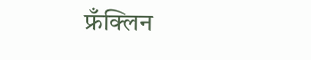फ्रँक्लिन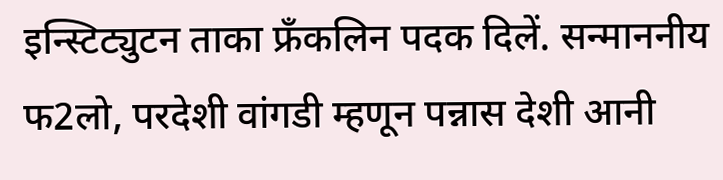इन्स्टिट्युटन ताका फ्रँकलिन पदक दिलें. सन्माननीय फ2लो, परदेशी वांगडी म्हणून पन्नास देशी आनी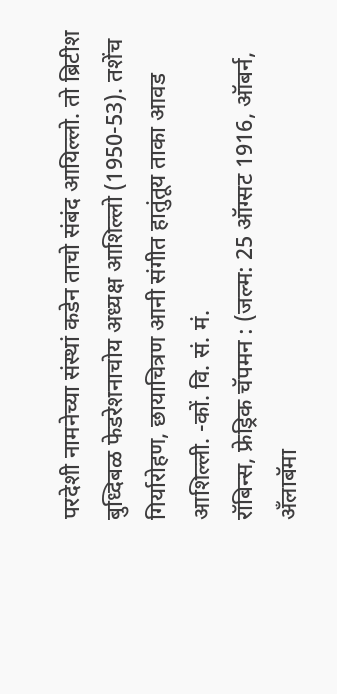परदेशी नामनेच्या संस्थां कडेन ताचो संबंद आयिल्लो. तो ब्रिटीश बुध्दिबळ फेडरेशनाचोय अध्यक्ष आशिल्लो (1950-53). तशेंच गिर्यारोहण, छायाचित्रण आनी संगीत हातुंतूय ताका आवड आशिल्ली. -कों. वि. सं. मं.
रॉबिन्स, फ्रेड्रिक चॅपमन : (जल्म: 25 ऑग्सट 1916, ऑबर्न, अँलाबॅमा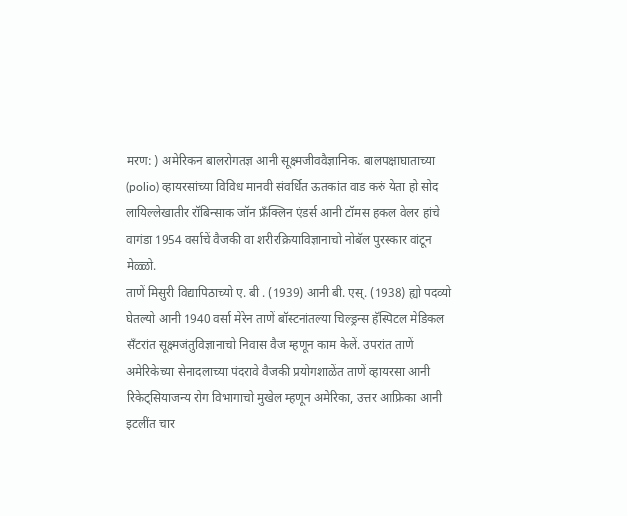मरण: ) अमेरिकन बालरोगतज्ञ आनी सूक्ष्मजीववैज्ञानिक. बालपक्षाघाताच्या (polio) व्हायरसांच्या विविध मानवी संवर्धित ऊतकांत वाड करुं येता हो सोद लायिल्लेखातीर रॉबिन्साक जॉन फ्रँक्लिन एंडर्स आनी टॉमस हकल वेलर हांचे वागंडा 1954 वर्साचें वैजकी वा शरीरक्रियाविज्ञानाचो नोबॅल पुरस्कार वांटून मेळ्ळो.
ताणें मिसुरी विद्यापिठाच्यो ए. बी . (1939) आनी बी. एस्. (1938) ह्यो पदव्यो घेतल्यो आनी 1940 वर्सा मेरेन ताणें बॉस्टनांतल्या चिल्ड्रन्स हॅस्पिटल मेडिकल सँटरांत सूक्ष्मजंतुविज्ञानाचो निवास वैज म्हणून काम केलें. उपरांत ताणें अमेरिकेच्या सेनादलाच्या पंदरावे वैजकी प्रयोगशाळेंत ताणें व्हायरसा आनी रिकेट्सियाजन्य रोग विभागाचो मुखेल म्हणून अमेरिका, उत्तर आफ्रिका आनी इटलींत चार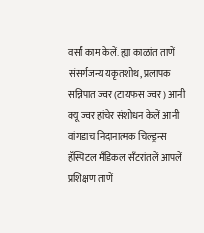वर्सां काम केलें. ह्या काळांत ताणें संसर्गजन्य यकृतशोथ, प्रलापक सन्निपात ज्वर (टायफस ज्वर) आनी क्यू ज्वर हांचेर संशोधन केलें आनी वांगडाच निदानात्मक चिल्ड्रन्स हॅस्पिटल मँडिकल सँटरांतलें आपलें प्रशिक्षण ताणें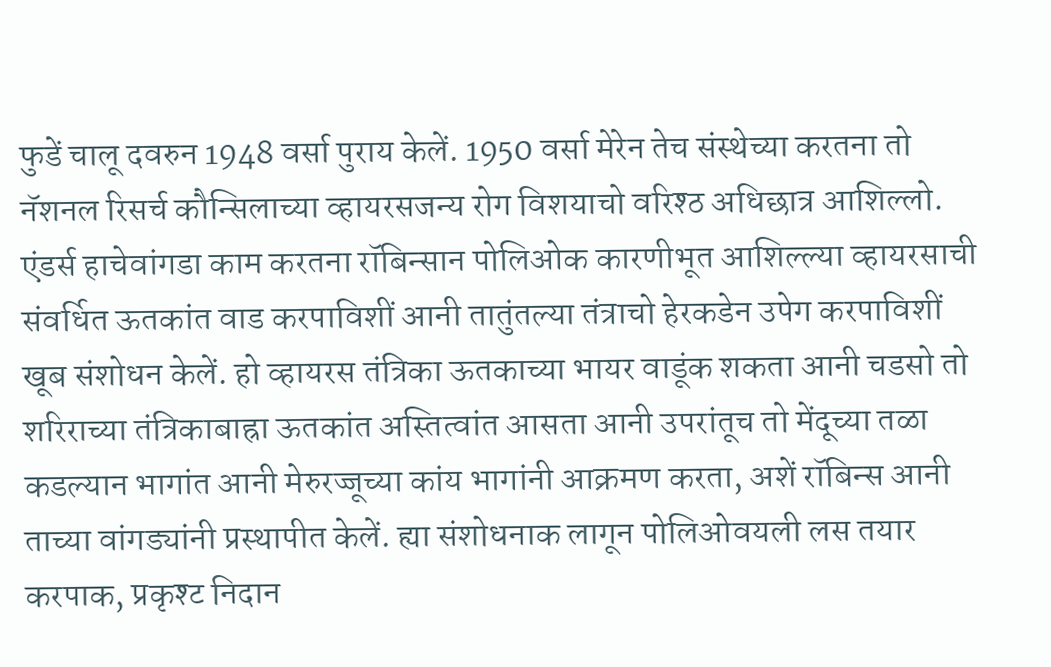फुडें चालू दवरुन 1948 वर्सा पुराय केलें. 1950 वर्सा मेरेन तेच संस्थेच्या करतना तो नॅशनल रिसर्च कौन्सिलाच्या व्हायरसजन्य रोग विशयाचो वरिश्ठ अधिछात्र आशिल्लो. एंडर्स हाचेवांगडा काम करतना रॉबिन्सान पोलिओक कारणीभूत आशिल्ल्या व्हायरसाची संवर्धित ऊतकांत वाड करपाविशीं आनी तातुंतल्या तंत्राचो हेरकडेन उपेग करपाविशीं खूब संशोधन केलें. हो व्हायरस तंत्रिका ऊतकाच्या भायर वाडूंक शकता आनी चडसो तो शरिराच्या तंत्रिकाबाह्रा ऊतकांत अस्तित्वांत आसता आनी उपरांतूच तो मेंदूच्या तळा कडल्यान भागांत आनी मेरुरज्जूच्या कांय भागांनी आक्रमण करता, अशें रॉबिन्स आनी ताच्या वांगड्यांनी प्रस्थापीत केलें. ह्या संशोधनाक लागून पोलिओवयली लस तयार करपाक, प्रकृश्ट निदान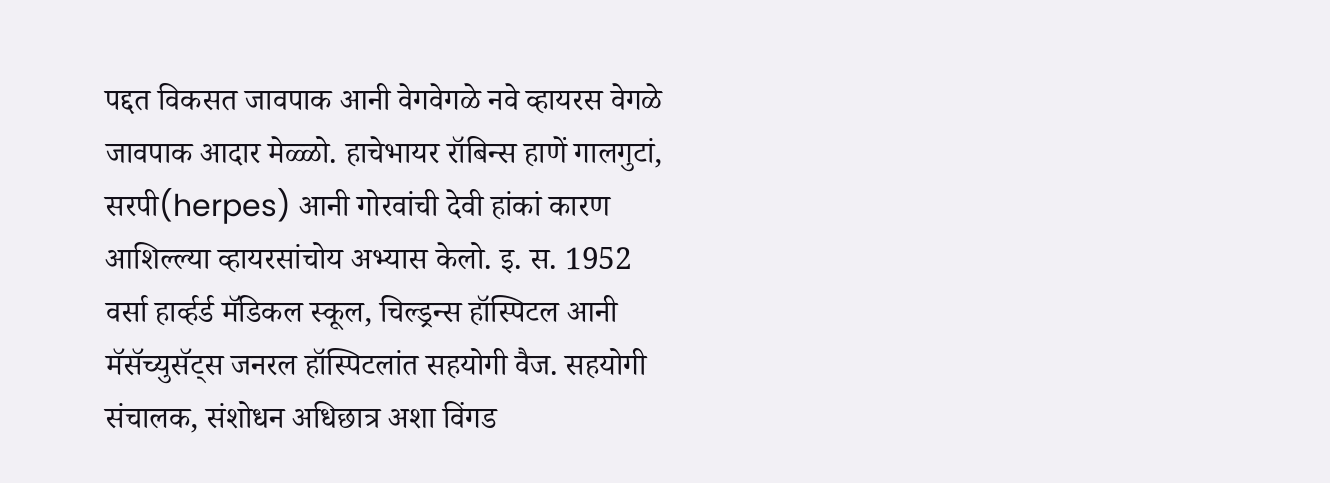पद्दत विकसत जावपाक आनी वेगवेगळे नवे व्हायरस वेगळे जावपाक आदार मेळ्ळो. हाचेभायर रॉबिन्स हाणें गालगुटां, सरपी(herpes) आनी गोरवांची देवी हांकां कारण आशिल्ल्या व्हायरसांचोय अभ्यास केलो. इ. स. 1952 वर्सा हार्व्हर्ड मॅडिकल स्कूल, चिल्ड्रन्स हॉस्पिटल आनी मॅसॅच्युसॅट्स जनरल हॉस्पिटलांत सहयोगी वैज. सहयोगी संचालक, संशोधन अधिछात्र अशा विंगड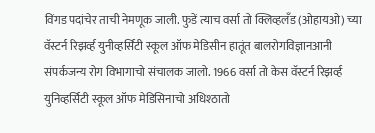विंगड पदांचेर ताची नेमणूक जाली. फुडें त्याच वर्सा तो क्लिव्हलँड (ओहायओ) च्या वॅस्टर्न रिझर्व्ह युनीव्हर्सिटी स्कूल ऑफ मेडिसीन हातूंत बालरोगविज्ञानआनी संपर्कजन्य रोग विभागाचो संचालक जालो. 1966 वर्सा तो केस वॅस्टर्न रिझर्व्ह युनिव्हर्सिटी स्कूल ऑफ मेडिसिनाचो अधिश्ठातो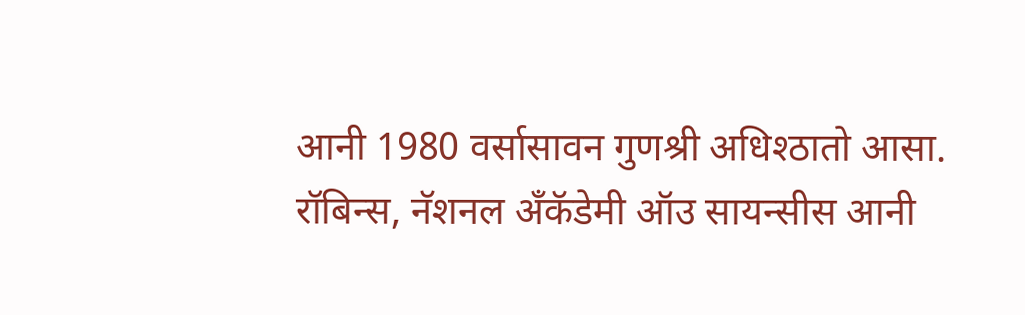आनी 1980 वर्सासावन गुणश्री अधिश्ठातो आसा.
रॉबिन्स, नॅशनल अँकॅडेमी ऑउ सायन्सीस आनी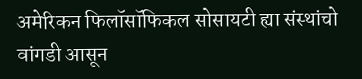अमेरिकन फिलॉसॉफिकल सोसायटी ह्या संस्थांचो वांगडी आसून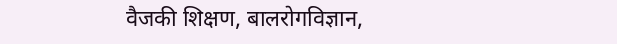वैजकी शिक्षण, बालरोगविज्ञान,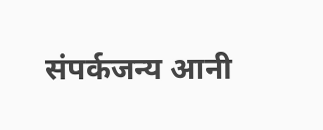संपर्कजन्य आनी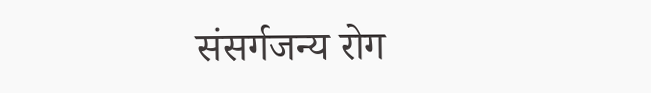संसर्गजन्य रोग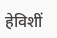हेविशीं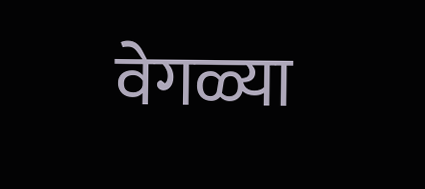वेगळ्या